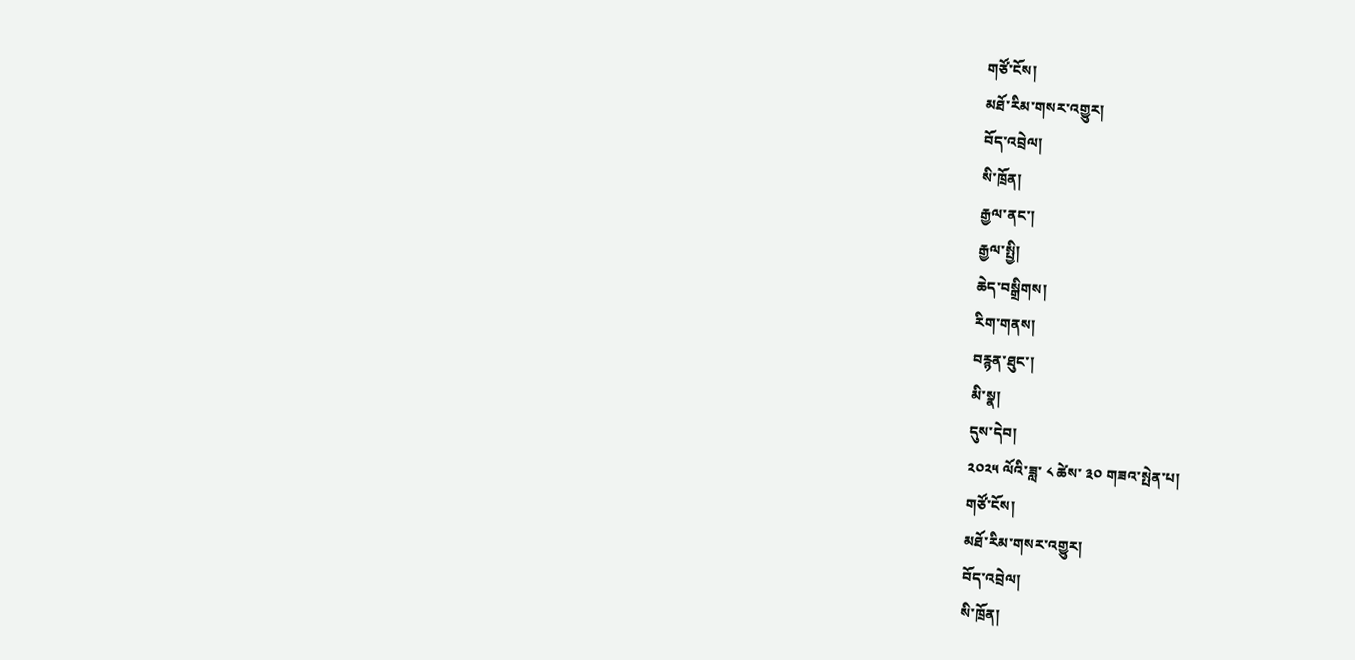གཙོ་ངོས།
མཐོ་རིམ་གསར་འགྱུར།
བོད་འབྲེལ།
སི་ཁྲོན།
རྒྱལ་ནང་།
རྒྱལ་སྤྱི།
ཆེད་བསྒྲིགས།
རིག་གནས།
བརྙན་ཐུང་།
མི་སྣ།
དུས་དེབ།
༢༠༢༥ ལོའི་ཟླ་ ༨ ཚེས་ ༣༠ གཟའ་སྤེན་པ།
གཙོ་ངོས།
མཐོ་རིམ་གསར་འགྱུར།
བོད་འབྲེལ།
སི་ཁྲོན།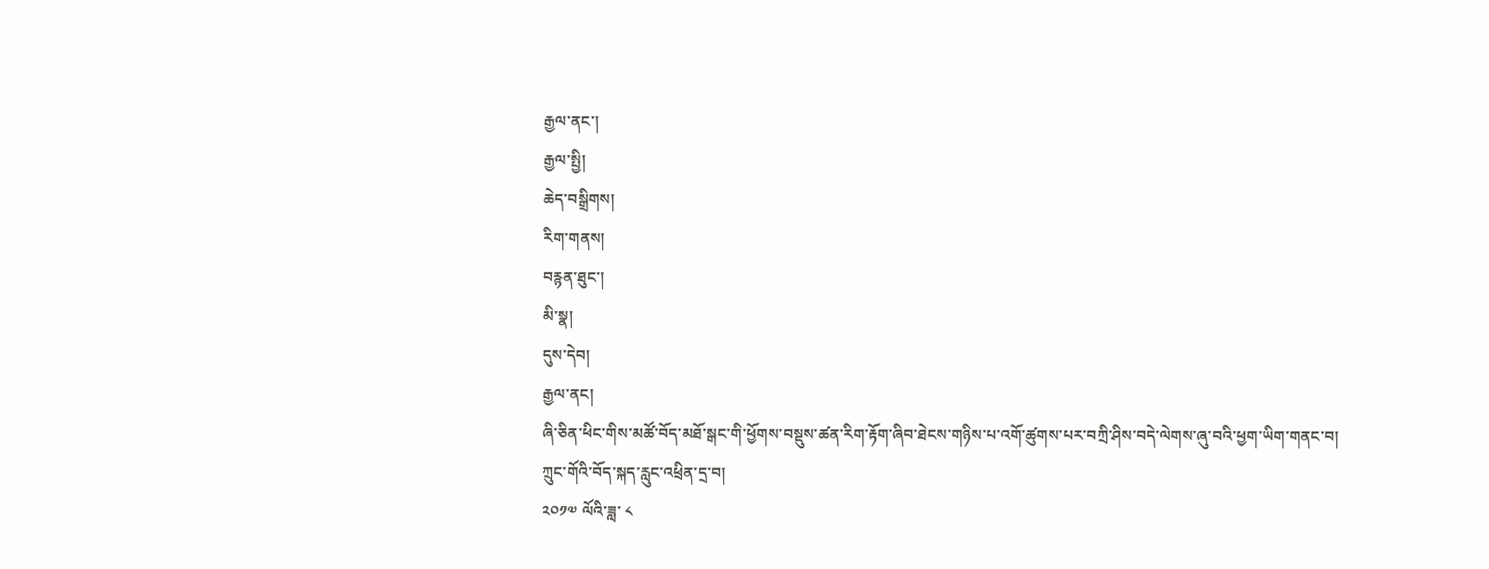རྒྱལ་ནང་།
རྒྱལ་སྤྱི།
ཆེད་བསྒྲིགས།
རིག་གནས།
བརྙན་ཐུང་།
མི་སྣ།
དུས་དེབ།
རྒྱལ་ནང།
ཞི་ཅིན་ཕིང་གིས་མཚོ་བོད་མཐོ་སྒང་གི་ཕྱོགས་བསྡུས་ཚན་རིག་རྟོག་ཞིབ་ཐེངས་གཉིས་པ་འགོ་ཚུགས་པར་བཀྲི་ཤིས་བདེ་ལེགས་ཞུ་བའི་ཕྱག་ཡིག་གནང་བ།
ཀྲུང་གོའི་བོད་སྐད་རླུང་འཕྲིན་དྲ་བ།
༢༠༡༧ ལོའི་ཟླ་ ༨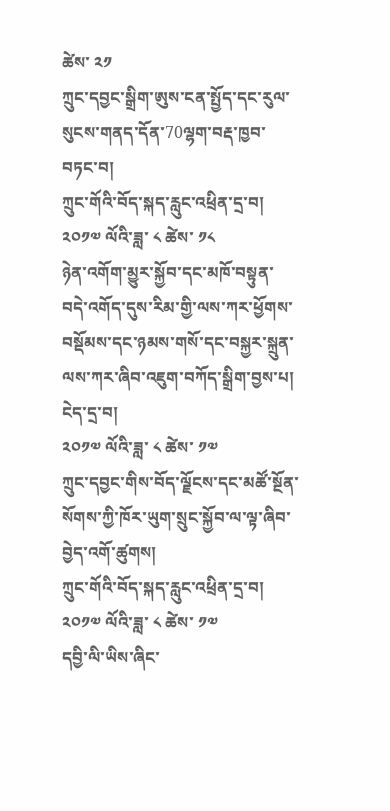ཚེས་ ༢༡
ཀྲུང་དབྱང་སྒྲིག་ཨུས་ངན་སྤྱོད་དང་རུལ་སུངས་གནད་དོན་70ལྷག་བརྡ་ཁྱབ་བཏང་བ།
ཀྲུང་གོའི་བོད་སྐད་རླུང་འཕྲིན་དྲ་བ།
༢༠༡༧ ལོའི་ཟླ་ ༨ ཚེས་ ༡༨
ཉེན་འགོག་མྱུར་སྐྱོབ་དང་མཁོ་བསྟུན་བདེ་འགོད་དུས་རིམ་གྱི་ལས་ཀར་ཕྱོགས་བསྡོམས་དང་ཉམས་གསོ་དང་བསྐྱར་སྐྲུན་ལས་ཀར་ཞིབ་འཇུག་བཀོད་སྒྲིག་བྱས་པ།
ངེད་དྲ་བ།
༢༠༡༧ ལོའི་ཟླ་ ༨ ཚེས་ ༡༧
ཀྲུང་དབྱང་གིས་བོད་ལྗོངས་དང་མཚོ་སྔོན་སོགས་ཀྱི་ཁོར་ཡུག་སྲུང་སྐྱོབ་ལ་ལྟ་ཞིབ་བྱེད་འགོ་ཚུགས།
ཀྲུང་གོའི་བོད་སྐད་རླུང་འཕྲིན་དྲ་བ།
༢༠༡༧ ལོའི་ཟླ་ ༨ ཚེས་ ༡༧
དབྱི་ལི་ཡིས་ཞིང་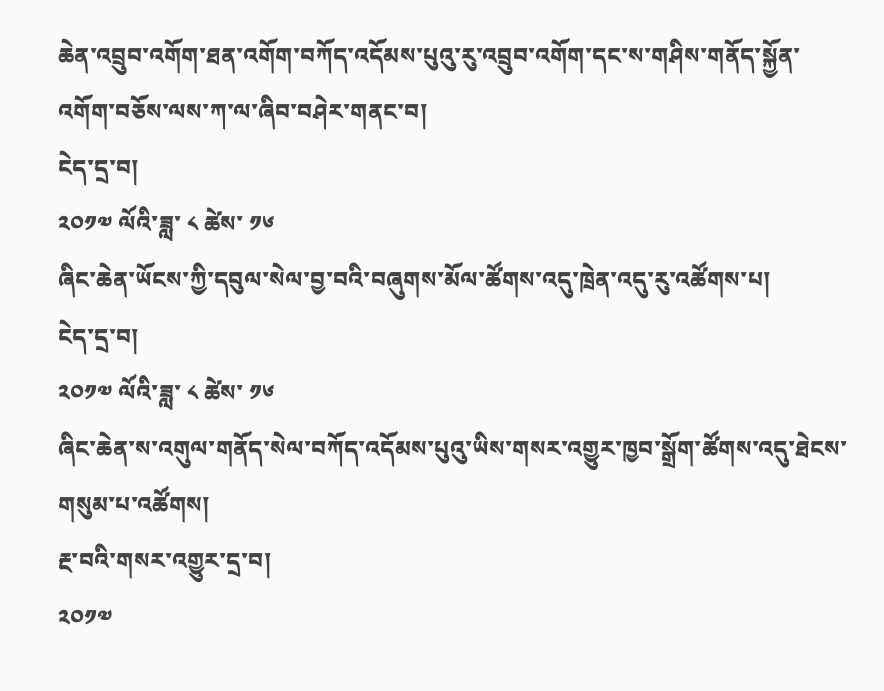ཆེན་འབྲུབ་འགོག་ཐན་འགོག་བཀོད་འདོམས་པུའུ་རུ་འབྲུབ་འགོག་དང་ས་གཤིས་གནོད་སྐྱོན་འགོག་བཅོས་ལས་ཀ་ལ་ཞིབ་བཤེར་གནང་བ།
ངེད་དྲ་བ།
༢༠༡༧ ལོའི་ཟླ་ ༨ ཚེས་ ༡༦
ཞིང་ཆེན་ཡོངས་ཀྱི་དབུལ་སེལ་བྱ་བའི་བཞུགས་མོལ་ཚོགས་འདུ་ཁྲེན་འདུ་རུ་འཚོགས་པ།
ངེད་དྲ་བ།
༢༠༡༧ ལོའི་ཟླ་ ༨ ཚེས་ ༡༦
ཞིང་ཆེན་ས་འགུལ་གནོད་སེལ་བཀོད་འདོམས་པུའུ་ཡིས་གསར་འགྱུར་ཁྱབ་སྒྲོག་ཚོགས་འདུ་ཐེངས་གསུམ་པ་འཚོགས།
རྔ་བའི་གསར་འགྱུར་དྲ་བ།
༢༠༡༧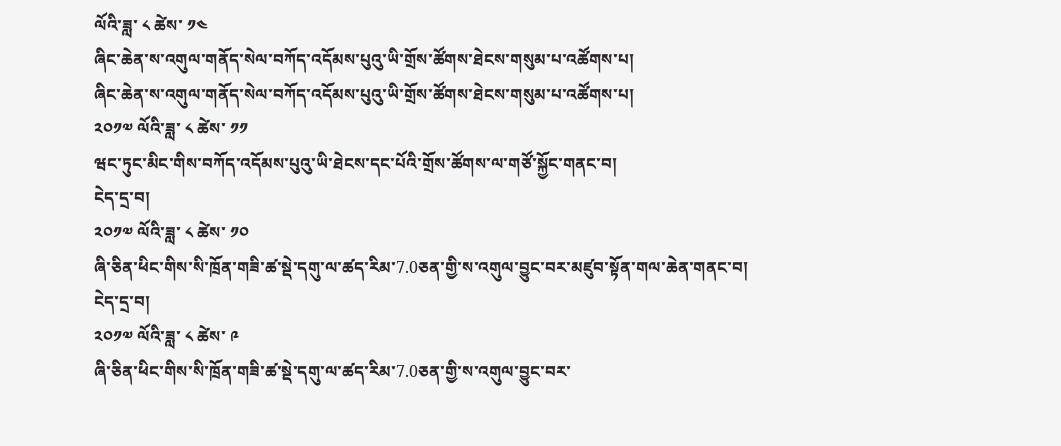ལོའི་ཟླ་ ༨ ཚེས་ ༡༤
ཞིང་ཆེན་ས་འགུལ་གནོད་སེལ་བཀོད་འདོམས་པུའུ་ཡི་གྲོས་ཚོགས་ཐེངས་གསུམ་པ་འཚོགས་པ།
ཞིང་ཆེན་ས་འགུལ་གནོད་སེལ་བཀོད་འདོམས་པུའུ་ཡི་གྲོས་ཚོགས་ཐེངས་གསུམ་པ་འཚོགས་པ།
༢༠༡༧ ལོའི་ཟླ་ ༨ ཚེས་ ༡༡
ཝང་ཏུང་མིང་གིས་བཀོད་འདོམས་པུའུ་ཡི་ཐེངས་དང་པོའི་གྲོས་ཚོགས་ལ་གཙོ་སྐྱོང་གནང་བ།
ངེད་དྲ་བ།
༢༠༡༧ ལོའི་ཟླ་ ༨ ཚེས་ ༡༠
ཞི་ཅིན་ཕིང་གིས་སི་ཁྲོན་གཟི་ཚ་སྡེ་དགུ་ལ་ཚད་རིམ་7.0ཅན་གྱི་ས་འགུལ་བྱུང་བར་མཛུབ་སྟོན་གལ་ཆེན་གནང་བ།
ངེད་དྲ་བ།
༢༠༡༧ ལོའི་ཟླ་ ༨ ཚེས་ ༩
ཞི་ཅིན་ཕིང་གིས་སི་ཁྲོན་གཟི་ཚ་སྡེ་དགུ་ལ་ཚད་རིམ་7.0ཅན་གྱི་ས་འགུལ་བྱུང་བར་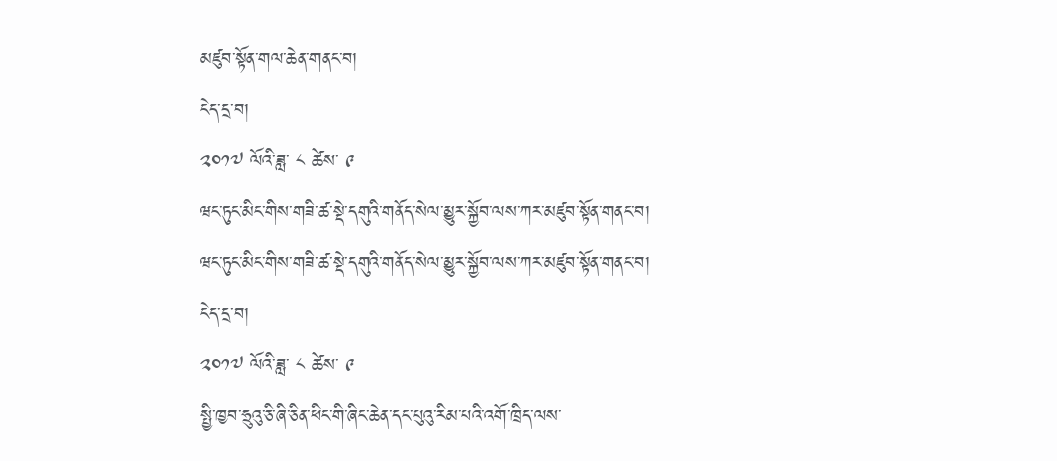མཛུབ་སྟོན་གལ་ཆེན་གནང་བ།
ངེད་དྲ་བ།
༢༠༡༧ ལོའི་ཟླ་ ༨ ཚེས་ ༩
ཝང་ཏུང་མིང་གིས་གཟི་ཚ་སྡེ་དགུའི་གནོད་སེལ་མྱུར་སྐྱོབ་ལས་ཀར་མཛུབ་སྟོན་གནང་བ།
ཝང་ཏུང་མིང་གིས་གཟི་ཚ་སྡེ་དགུའི་གནོད་སེལ་མྱུར་སྐྱོབ་ལས་ཀར་མཛུབ་སྟོན་གནང་བ།
ངེད་དྲ་བ།
༢༠༡༧ ལོའི་ཟླ་ ༨ ཚེས་ ༩
སྤྱི་ཁྱབ་ཧྲུའུ་ཅི་ཞི་ཅིན་ཕིང་གི་ཞིང་ཆེན་དང་པུའུ་རིམ་པའི་འགོ་ཁྲིད་ལས་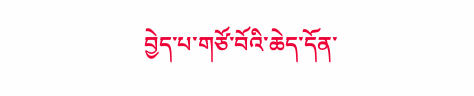བྱེད་པ་གཙོ་བོའི་ཆེད་དོན་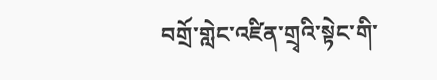བགྲོ་གླེང་འཛིན་གྲྭའི་སྟེང་གི་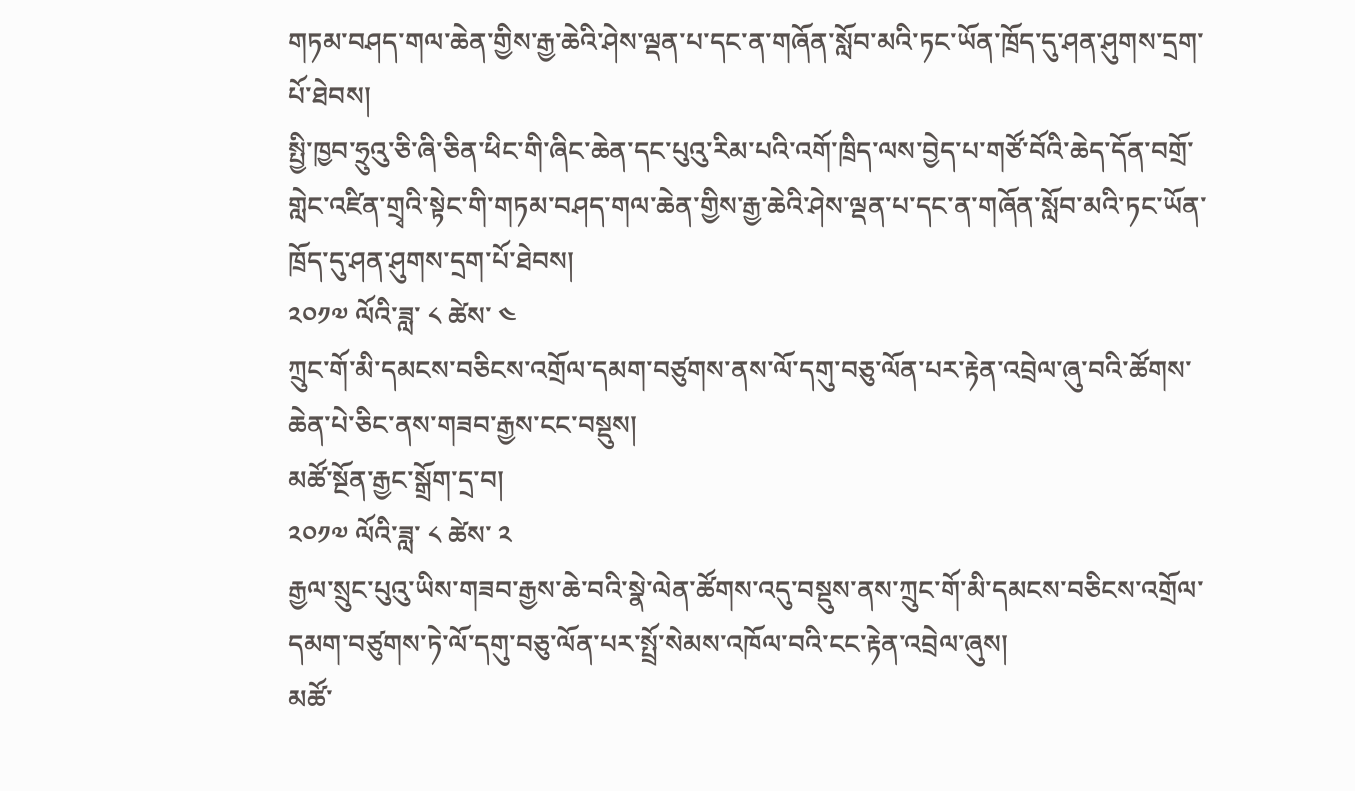གཏམ་བཤད་གལ་ཆེན་གྱིས་རྒྱ་ཆེའི་ཤེས་ལྡན་པ་དང་ན་གཞོན་སློབ་མའི་ཏང་ཡོན་ཁྲོད་དུ་ཤན་ཤུགས་དྲག་པོ་ཐེབས།
སྤྱི་ཁྱབ་ཧྲུའུ་ཅི་ཞི་ཅིན་ཕིང་གི་ཞིང་ཆེན་དང་པུའུ་རིམ་པའི་འགོ་ཁྲིད་ལས་བྱེད་པ་གཙོ་བོའི་ཆེད་དོན་བགྲོ་གླེང་འཛིན་གྲྭའི་སྟེང་གི་གཏམ་བཤད་གལ་ཆེན་གྱིས་རྒྱ་ཆེའི་ཤེས་ལྡན་པ་དང་ན་གཞོན་སློབ་མའི་ཏང་ཡོན་ཁྲོད་དུ་ཤན་ཤུགས་དྲག་པོ་ཐེབས།
༢༠༡༧ ལོའི་ཟླ་ ༨ ཚེས་ ༤
ཀྲུང་གོ་མི་དམངས་བཅིངས་འགྲོལ་དམག་བཙུགས་ནས་ལོ་དགུ་བཅུ་ལོན་པར་རྟེན་འབྲེལ་ཞུ་བའི་ཚོགས་ཆེན་པེ་ཅིང་ནས་གཟབ་རྒྱས་ངང་བསྡུས།
མཚོ་སྔོན་རྒྱང་སྒྲོག་དྲ་བ།
༢༠༡༧ ལོའི་ཟླ་ ༨ ཚེས་ ༢
རྒྱལ་སྲུང་པུའུ་ཡིས་གཟབ་རྒྱས་ཆེ་བའི་སྣེ་ལེན་ཚོགས་འདུ་བསྡུས་ནས་ཀྲུང་གོ་མི་དམངས་བཅིངས་འགྲོལ་དམག་བཙུགས་ཏེ་ལོ་དགུ་བཅུ་ལོན་པར་སྤྲོ་སེམས་འཁོལ་བའི་ངང་རྟེན་འབྲེལ་ཞུས།
མཚོ་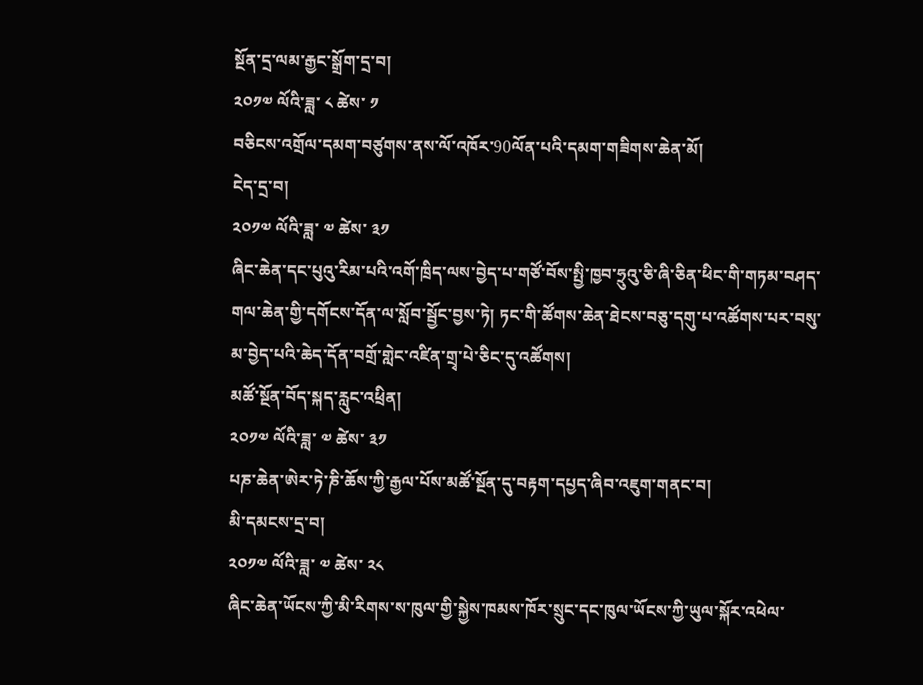སྔོན་དྲ་ལམ་རྒྱང་སྒྲོག་དྲ་བ།
༢༠༡༧ ལོའི་ཟླ་ ༨ ཚེས་ ༡
བཅིངས་འགྲོལ་དམག་བཙུགས་ནས་ལོ་འཁོར་90ལོན་པའི་དམག་གཟིགས་ཆེན་མོ།
ངེད་དྲ་བ།
༢༠༡༧ ལོའི་ཟླ་ ༧ ཚེས་ ༣༡
ཞིང་ཆེན་དང་པུའུ་རིམ་པའི་འགོ་ཁྲིད་ལས་བྱེད་པ་གཙོ་བོས་སྤྱི་ཁྱབ་ཧྲུའུ་ཅི་ཞི་ཅིན་ཕིང་གི་གཏམ་བཤད་གལ་ཆེན་གྱི་དགོངས་དོན་ལ་སློབ་སྦྱོང་བྱས་ཏེ། ཏང་གི་ཚོགས་ཆེན་ཐེངས་བཅུ་དགུ་པ་འཚོགས་པར་བསུ་མ་བྱེད་པའི་ཆེད་དོན་བགྲོ་གླེང་འཛིན་གྲྭ་པེ་ཅིང་དུ་འཚོགས།
མཚོ་སྔོན་བོད་སྐད་རླུང་འཕྲིན།
༢༠༡༧ ལོའི་ཟླ་ ༧ ཚེས་ ༣༡
པཎ་ཆེན་ཨེར་ཏེ་ཎི་ཆོས་ཀྱི་རྒྱལ་པོས་མཚོ་སྔོན་དུ་བརྟག་དཔྱད་ཞིབ་འཇུག་གནང་བ།
མི་དམངས་དྲ་བ།
༢༠༡༧ ལོའི་ཟླ་ ༧ ཚེས་ ༢༨
ཞིང་ཆེན་ཡོངས་ཀྱི་མི་རིགས་ས་ཁུལ་གྱི་སྐྱེས་ཁམས་ཁོར་སྲུང་དང་ཁུལ་ཡོངས་ཀྱི་ཡུལ་སྐོར་འཕེལ་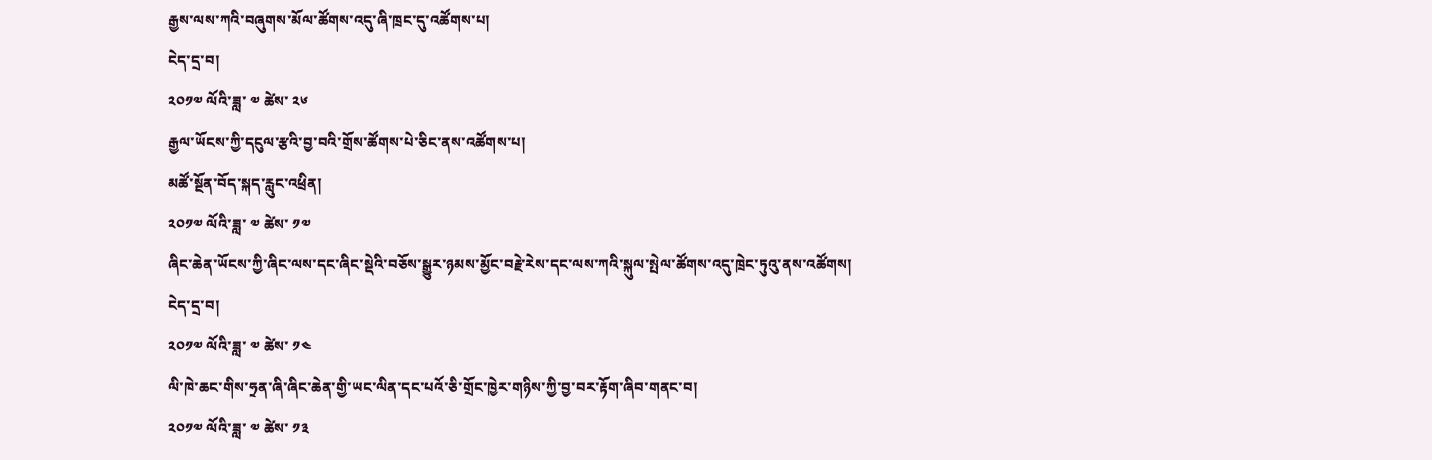རྒྱས་ལས་ཀའི་བཞུགས་མོལ་ཚོགས་འདུ་ཞི་ཁྲང་དུ་འཚོགས་པ།
ངེད་དྲ་བ།
༢༠༡༧ ལོའི་ཟླ་ ༧ ཚེས་ ༢༦
རྒྱལ་ཡོངས་ཀྱི་དངུལ་རྩའི་བྱ་བའི་གྲོས་ཚོགས་པེ་ཅིང་ནས་འཚོགས་པ།
མཚོ་སྔོན་བོད་སྐད་རླུང་འཕྲིན།
༢༠༡༧ ལོའི་ཟླ་ ༧ ཚེས་ ༡༧
ཞིང་ཆེན་ཡོངས་ཀྱི་ཞིང་ལས་དང་ཞིང་སྡེའི་བཅོས་སྒྱུར་ཉམས་མྱོང་བརྗེ་རེས་དང་ལས་ཀའི་སྐུལ་སྤེལ་ཚོགས་འདུ་ཁྲེང་ཏུའུ་ནས་འཚོགས།
ངེད་དྲ་བ།
༢༠༡༧ ལོའི་ཟླ་ ༧ ཚེས་ ༡༤
ལི་ཁེ་ཆང་གིས་ཧྲན་ཞི་ཞིང་ཆེན་གྱི་ཡང་ལིན་དང་པའོ་ཅི་གྲོང་ཁྱེར་གཉིས་ཀྱི་བྱ་བར་རྟོག་ཞིབ་གནང་བ།
༢༠༡༧ ལོའི་ཟླ་ ༧ ཚེས་ ༡༣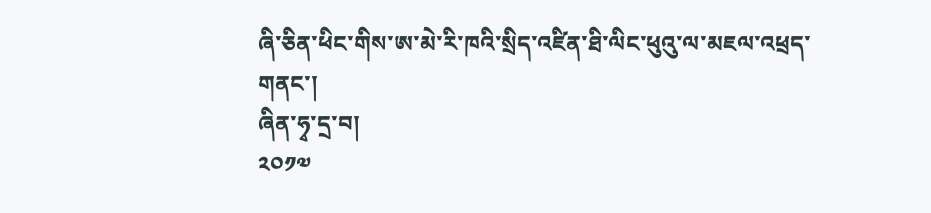ཞི་ཅིན་ཕིང་གིས་ཨ་མེ་རི་ཁའི་སྲིད་འཛིན་ཐི་ལིང་ཕུའུ་ལ་མཇལ་འཕྲད་གནང་།
ཞིན་ཧྭ་དྲ་བ།
༢༠༡༧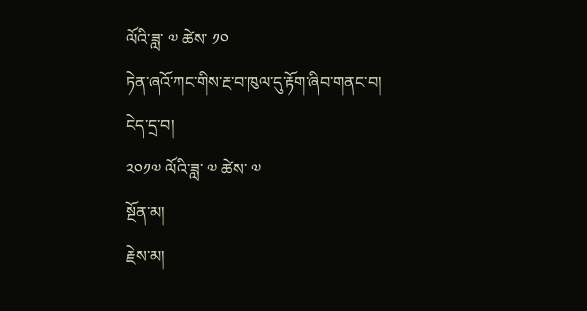ལོའི་ཟླ་ ༧ ཚེས་ ༡༠
ཏེན་ཞའོ་ཀང་གིས་རྔ་བ་ཁུལ་དུ་རྟོག་ཞིབ་གནང་བ།
ངེད་དྲ་བ།
༢༠༡༧ ལོའི་ཟླ་ ༧ ཚེས་ ༧
སྔོན་མ།
རྗེས་མ།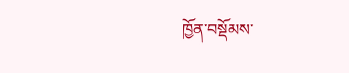ཁྱོན་བསྡོམས་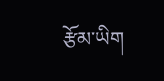རྩོམ་ཡིག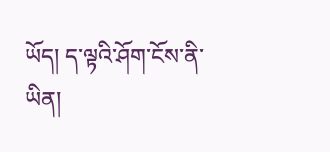ཡོད། ད་ལྟའི་ཤོག་ངོས་ནི་
ཡིན།